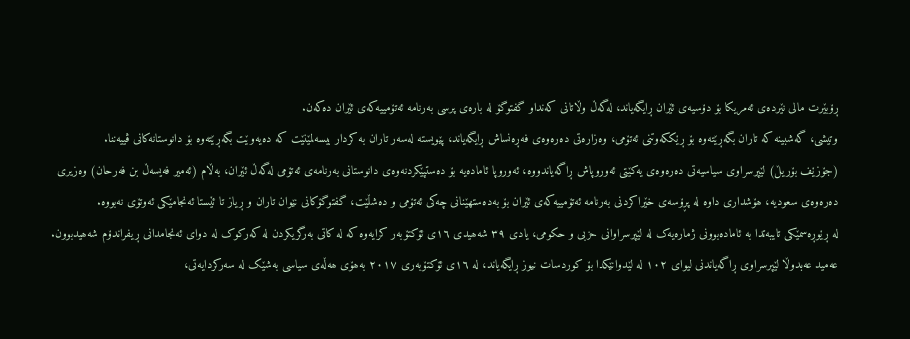ڕۆبێرت مالی نێردەی ئەمریکا بۆ دۆسیەی ئێران ڕایگەیاند، لەگەڵ وڵاتانی کەنداو گفتوگۆ لە بارەی پرسی بەرنامە ئەتۆمییەکەی ئێران دەکەن.
وتیشی، گەشبینە کە تاران بگەڕێتەوە بۆ ڕێککەوتنی ئەتۆمی، وەزارەتی دەرەوەی فەڕەنساش ڕایگەیاند، پێویستە لەسەر تاران بە کردار بیسەلمێنێت کە دەیەوێت بگەڕێتەوە بۆ دانوستانەکانی ڤییەننا.
(جۆزێف بۆریڵ) لێپرسراوی سیاسیەتی دەرەوەی یەکێتی ئەوروپاش ڕاگەیاندووە، ئەوروپا ئامادەیە بۆ دەستپێکردنەوەی دانوستانی بەرنامەی ئەتۆمی لەگەڵ ئێران، بەڵام (ئەمیر فەیسەڵ بن فەرحان) وەزیری دەرەوەی سعودیە، ھۆشداری داوە لە پڕۆسەی خێراکردنی بەرنامە ئەتۆمییەکەی ئێران بۆ بەدەستھێنانی چەکی ئەتۆمی و دەشڵێت، گفتوگۆکانی نێوان تاران و ڕیاز تا ئێستا ئەنجامێکی ئەوتۆی نەبووە.
لە ڕێوڕەسمێکی تایبەتدا بە ئامادەبوونی ژمارەیەک لە لێپرسراوانی حزبی و حکومی، یادی ٣٩ شەھیدی ١٦ی ئۆکتۆبەر کرایەوە کە لە کاتی بەرگریکردن لە کەرکوک لە دوای ئەنجامدانی ڕیفراندۆم شەھیدبوون.
عەمید عەبدوڵا لێپرسراوی ڕاگەیاندنی لیوای ١٠٢ لە لێدوانێکدا بۆ کوردسات نیوز ڕایگەیاند، لە ١٦ی ئۆکتۆبەری ٢٠١٧ بەھۆی ھەڵەی سیاسی بەشێک لە سەرکردایەتی،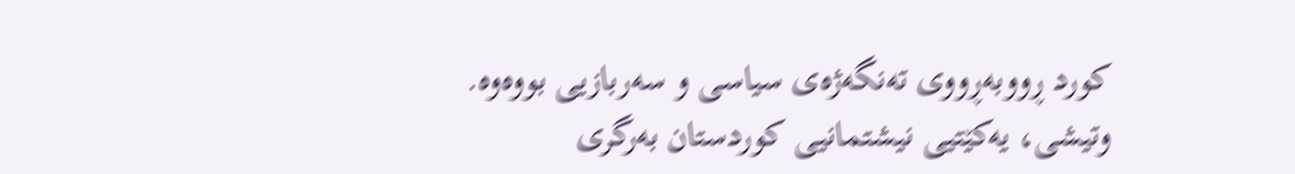کورد ڕووبەڕووی تەنگەژەی سیاسی و سەربازیی بووەوە.
وتیشی، یەکێتیی نیشتمانیی کوردستان بەرگری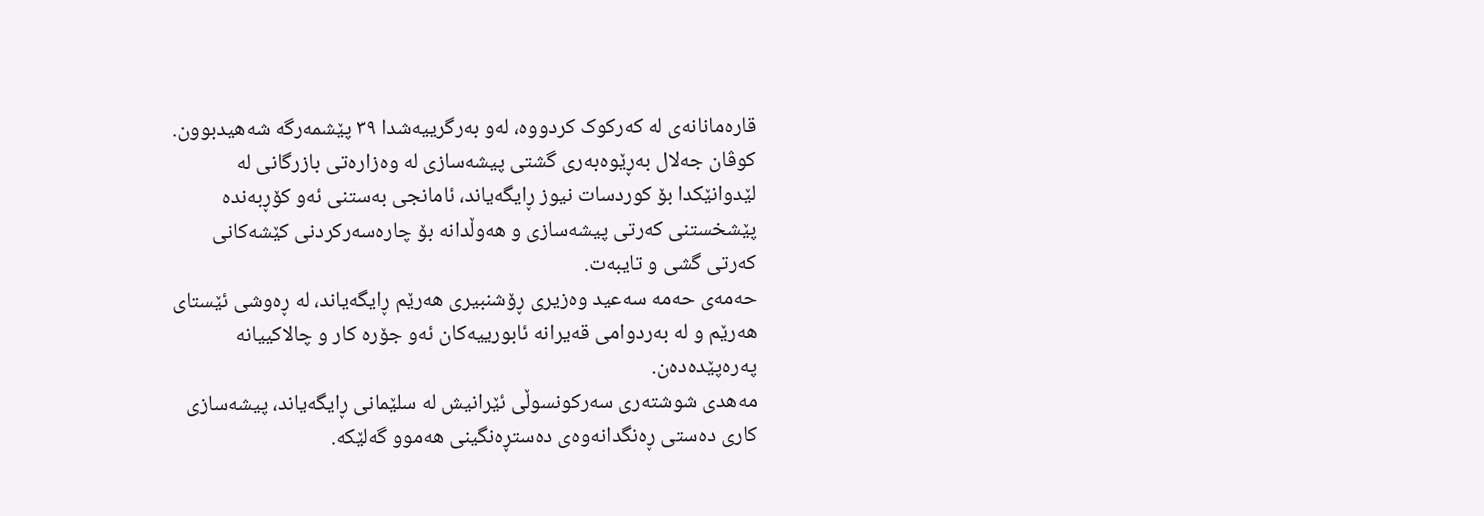قارەمانانەی لە کەرکوک کردووە، لەو بەرگرییەشدا ٣٩ پێشمەرگە شەھیدبوون.
کوڤان جەلال بەڕێوەبەری گشتی پیشەسازی لە وەزارەتی بازرگانی لە لێدوانێکدا بۆ کوردسات نیوز ڕایگەیاند، ئامانجی بەستنی ئەو کۆڕبەندە پێشخستنی کەرتی پیشەسازی و ھەوڵدانە بۆ چارەسەرکردنی کێشەکانی کەرتی گشی و تایبەت.
حەمەی حەمە سەعید وەزیری ڕۆشنبیری ھەرێم ڕایگەیاند، لە ڕەوشی ئێستای ھەرێم و لە بەردوامی قەیرانە ئابورییەکان ئەو جۆرە کار و چالاکییانە پەرەپێدەدەن.
مەھدی شوشتەری سەرکونسوڵی ئێرانیش لە سلێمانی ڕایگەیاند، پیشەسازی کاری دەستی ڕەنگدانەوەی دەستڕەنگینی ھەموو گەلێکە.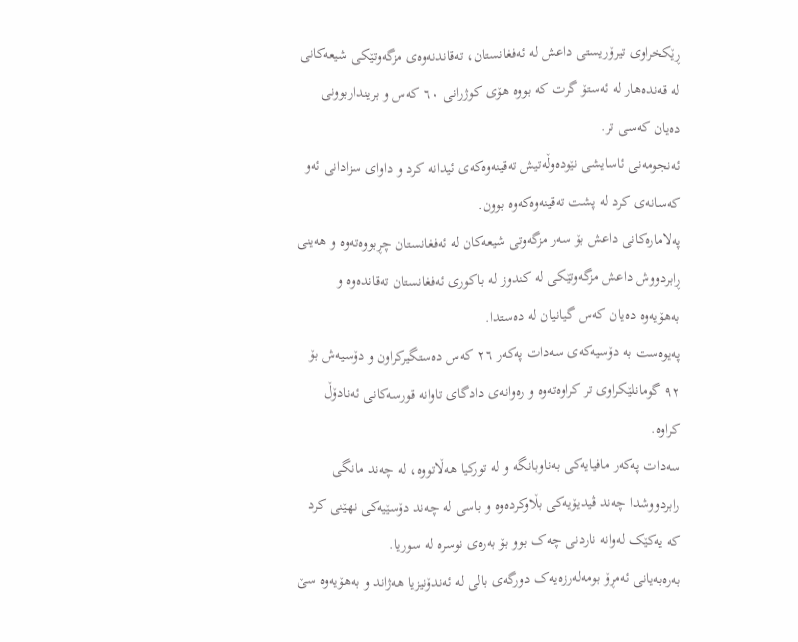ڕێکخراوی تیرۆریستی داعش لە ئەفغانستان، تەقاندنەوەی مزگەوتێکی شیعەکانی لە قەندەھار لە ئەستۆ گرت کە بووە ھۆی کوژرانی ٦٠ کەس و برینداربوونی دەیان کەسی تر.
ئەنجومەنی ئاسایشی نێودەوڵەتیش تەقینەوەکەی ئیدانە کرد و داوای سزادانی ئەو کەسانەی کرد لە پشت تەقینەوەکەوە بوون.
پەلامارەکانی داعش بۆ سەر مزگەوتی شیعەکان لە ئەفغانستان چڕبووەتەوە و ھەینی ڕابردووش داعش مزگەوتێکی لە کندوز لە باکوری ئەفغانستان تەقاندەوە و بەھۆیەوە دەیان کەس گیانیان لە دەستدا.
پەیوەست بە دۆسیەکەی سەدات پەکەر ٢٦ کەس دەستگیرکراون و دۆسیەش بۆ ٩٢ گومانلێکراوی تر کراوەتەوە و رەوانەی دادگای تاوانە قورسەکانی ئەنادۆڵ کراوە.
سەدات پەکەر مافیایەکی بەناوبانگە و لە تورکیا ھەڵاتووە، لە چەند مانگی رابردووشدا چەند ڤیدیۆیەکی بڵاوکردەوە و باسی لە چەند دۆسێیەکی نھێنی کرد کە یەکێک لەوانە ناردنی چەک بوو بۆ بەرەی نوسرە لە سوریا.
بەرەبەیانی ئەمڕۆ بومەلەرزەیەک دورگەی بالی لە ئەندۆنیزیا ھەژاند و بەھۆیەوە سێ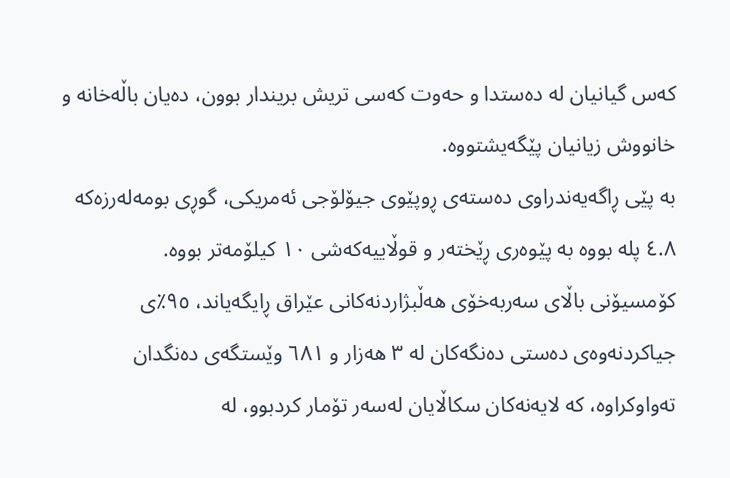کەس گیانیان لە دەستدا و حەوت کەسی تریش بریندار بوون، دەیان باڵەخانە و خانووش زیانیان پێگەیشتووە.
بە پێی ڕاگەیەندراوی دەستەی ڕوپێوی جیۆلۆجی ئەمریکی، گوڕی بومەلەرزەکە ٤.٨ پلە بووە بە پێوەری ڕێختەر و قوڵاییەکەشی ١٠ کیلۆمەتر بووە.
کۆمسیۆنی باڵای سەربەخۆی ھەڵبژاردنەکانی عێراق ڕایگەیاند، ٩٥٪ی جیاکردنەوەی دەستی دەنگەکان لە ٣ ھەزار و ٦٨١ وێستگەی دەنگدان تەواوکراوە، کە لایەنەکان سکاڵایان لەسەر تۆمار کردبوو، لە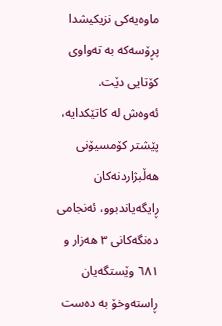ماوەیەکی نزیکیشدا پڕۆسەکە بە تەواوی کۆتایی دێت.
ئەوەش لە کاتێکدایە، پێشتر کۆمسیۆنی ھەڵبژاردنەکان ڕایگەیاندبوو، ئەنجامی دەنگەکانی ٣ ھەزار و ٦٨١ وێستگەیان ڕاستەوخۆ بە دەست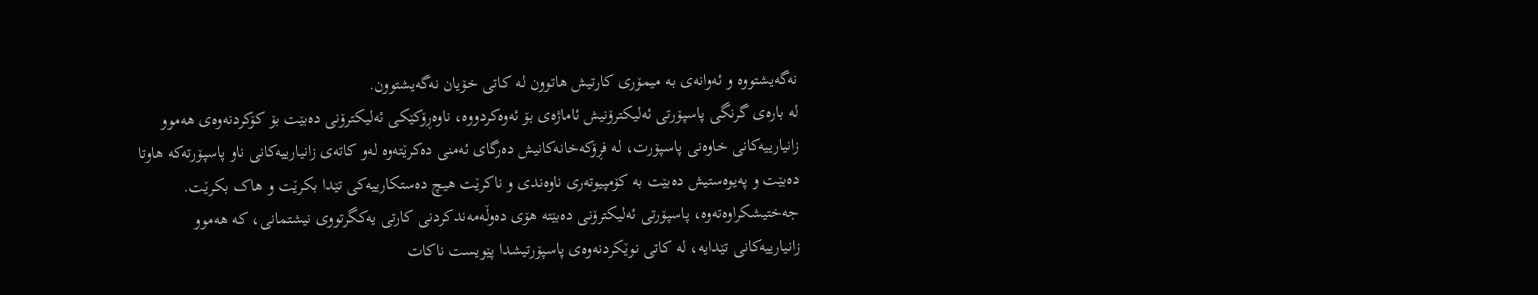نەگەیشتووە و ئەوانەی بە میمۆری کارتیش ھاتوون لە کاتی خۆیان نەگەیشتوون.
لە بارەی گرنگی پاسپۆرتی ئەلیکترۆنیش ئاماژەی بۆ ئەوەکردووە، ناوەڕۆکێکی ئەلیکترۆنی دەبێت بۆ کۆکردنەوەی ھەموو زانیارییەکانی خاوەنی پاسپۆرت، لە فڕۆکەخانەکانیش دەرگای ئەمنی دەکرێتەوە لەو کاتەی زانیارییەکانی ناو پاسپۆرتەکە ھاوتا دەبێت و پەیوەستیش دەبێت بە کۆمپیوتەری ناوەندی و ناکرێت ھیچ دەستکارییەکی تێدا بکرێت و ھاک بکرێت.
جەختیشکراوەتەوە، پاسپۆرتی ئەلیکترۆنی دەبێتە ھۆی دەوڵەمەندکردنی کارتی یەکگرتووی نیشتمانی، کە ھەموو زانیارییەکانی تێدایە، لە کاتی نوێکردنەوەی پاسپۆرتیشدا پێویست ناکات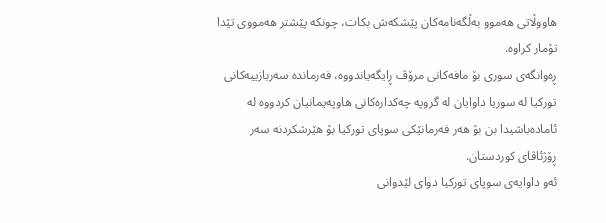ھاووڵاتی ھەموو بەڵگەنامەکان پێشکەش بکات، چونکە پێشتر ھەمووی تێدا تۆمار کراوە.
ڕەوانگەی سوری بۆ مافەکانی مرۆڤ ڕایگەیاندووە، فەرماندە سەربازییەکانی تورکیا لە سوریا داوایان لە گروپە چەکدارەکانی ھاوپەیمانیان کردووە لە ئامادەباشیدا بن بۆ ھەر فەرمانێکی سوپای تورکیا بۆ ھێرشکردنە سەر ڕۆژئاڤای کوردستان.
ئەو داوایەی سوپای تورکیا دوای لێدوانی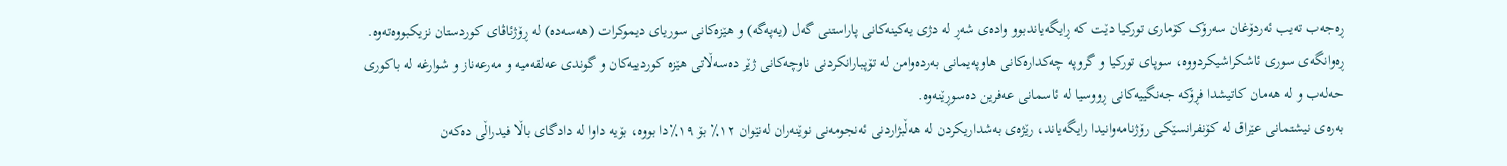ڕەجەب تەیب ئەردۆغان سەرۆک کۆماری تورکیا دێت کە ڕایگەیاندبوو وادەی شەڕ لە دژی یەکینەکانی پاراستنی گەل (یەپەگە) و ھێزەکانی سوریای دیموکرات (ھەسەدە) لە ڕۆژئاڤای کوردستان نزیکبووەتەوە.
ڕەوانگەی سوری ئاشکراشیکردووە، سوپای تورکیا و گروپە چەکدارەکانی ھاوپەیمانی بەردەوامن لە تۆپبارانکردنی ناوچەکانی ژێر دەسەڵاتی ھێزە کوردییەکان و گوندی عەلقەمیە و مەرعەناز و شوارغە لە باکوری حەلەب و لە ھەمان کاتیشدا فڕۆکە جەنگییەکانی ڕووسیا لە ئاسمانی عەفرین دەسوڕێنەوە.
بەرەی نیشتمانی عێراق لە کۆنفرانسێکی رۆژنامەوانیدا رایگەیاند، رێژەی بەشداریکردن لە ھەڵبژاردنی ئەنجومەنی نوێنەران لەنێوان ١٢٪ بۆ ١٩٪دا بووە، بۆیە داوا لە دادگای باڵا فیدراڵی دەکەن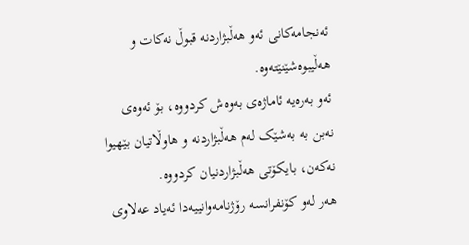ئەنجامەکانی ئەو ھەڵبژاردنە قبوڵ نەکات و ھەڵیبوەشێنێتەوە.
ئەو بەرەیە ئاماژەی بەوەش کردووە، بۆ ئەوەی نەبن بە بەشێک لەم ھەڵبژاردنە و ھاوڵاتیان بێھیوا نەکەن، بایکۆتی ھەڵبژاردنیان کردووە.
ھەر لەو کۆنفرانسە رۆژنامەوانییەدا ئەیاد عەلاوی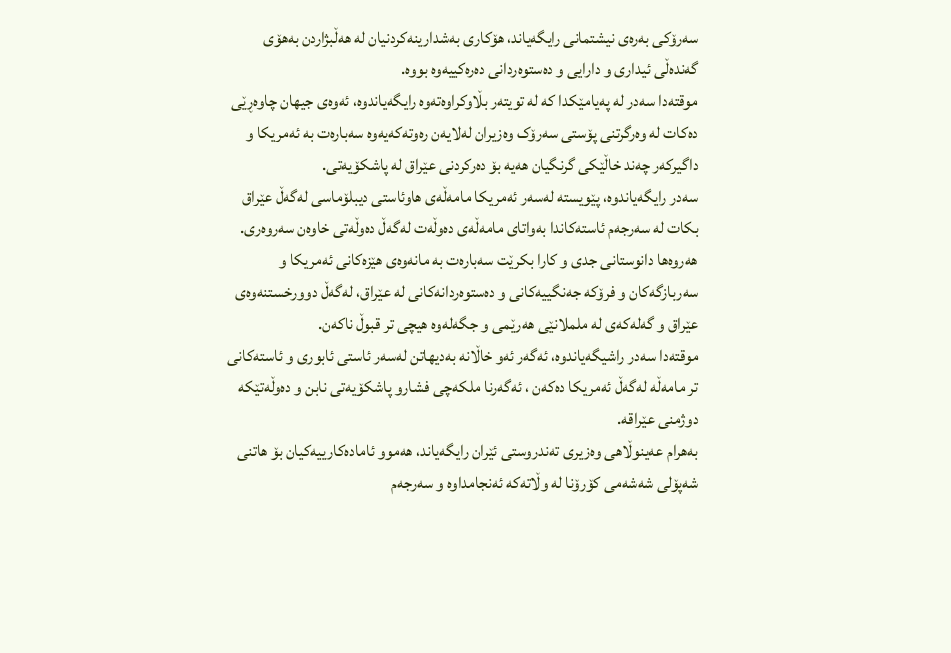سەرۆکی بەرەی نیشتمانی رایگەیاند، ھۆکاری بەشدارینەکردنیان لە ھەڵبژاردن بەھۆی گەندەڵی ئیداری و دارایی و دەستوەردانی دەرەکییەوە بووە.
موقتەدا سەدر لە پەیامێکدا کە لە تویتەر بڵاوکراوەتەوە رایگەیاندوە، ئەوەی جیھان چاوەڕێی دەکات لە وەرگرتنی پۆستی سەرۆک وەزیران لەلایەن رەوتەکەیەوە سەبارەت بە ئەمریکا و داگیرکەر چەند خاڵێکی گرنگیان ھەیە بۆ دەرکردنی عێراق لە پاشکۆیەتی.
سەدر رایگەیاندوە، پێویستە لەسەر ئەمریکا مامەڵەی ھاوئاستی دیبلۆماسی لەگەڵ عێراق بکات لە سەرجەم ئاستەکاندا بەواتای مامەڵەی دەوڵەت لەگەڵ دەوڵەتی خاوەن سەروەری.
ھەروەھا دانوستانی جدی و کارا بکرێت سەبارەت بە مانەوەی ھێزەکانی ئەمریکا و سەربازگەکان و فرۆکە جەنگییەکانی و دەستوەردانەکانی لە عێراق، لەگەڵ دوورخستنەوەی عێراق و گەلەکەی لە ململانێی ھەرێمی و جگەلەوە ھیچی تر قبوڵ ناکەن.
موقتەدا سەدر راشیگەیاندوە، ئەگەر ئەو خاڵانە بەدیھاتن لەسەر ئاستی ئابوری و ئاستەکانی تر مامەڵە لەگەڵ ئەمریکا دەکەن ، ئەگەرنا ملکەچی فشارو پاشکۆیەتی نابن و دەوڵەتێکە دوژمنی عێراقە.
بەھرام عەینوڵاھی وەزیری تەندروستی ئێران رایگەیاند، ھەموو ئامادەکارییەکیان بۆ ھاتنی شەپۆلی شەشەمی کۆرۆنا لە وڵاتەکە ئەنجامداوە و سەرجەم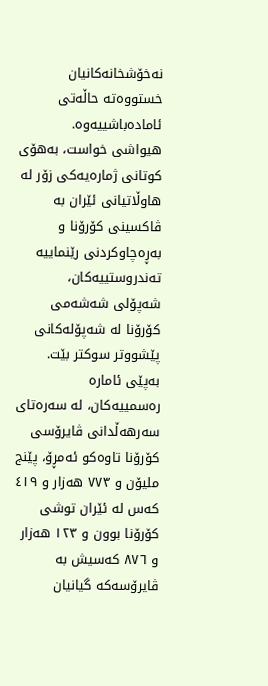نەخۆشخانەکانیان خستووەتە حاڵەتی ئامادەباشییەوە.
ھیواشی خواست، بەھۆی کوتانی ژمارەیەکی زۆر لە ھاوڵاتیانی ئێران بە ڤاکسینی کۆرۆنا و بەڕەچاوکردنی رێنماییە تەندروستییەکان، شەپۆلی شەشەمی کۆرۆنا لە شەپۆلەکانی پێشووتر سوکتر بێت.
بەپێی ئامارە رەسمییەکان، لە سەرەتای سەرھەڵدانی ڤایرۆسی کۆرۆنا تاوەکو ئەمڕۆ، پێنج ملیۆن و ٧٧٣ ھەزار و ٤١٩ کەس لە ئێران توشی کۆرۆنا بوون و ١٢٣ ھەزار و ٨٧٦ کەسیش بە ڤایرۆسەکە گیانیان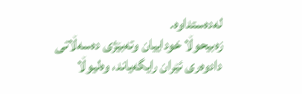لەدەستداوە.
زەبیحوڵا خوداییان وتەبێژی دەسەڵاتی دادوەری ئێران رایگەیاند، وەلیوڵا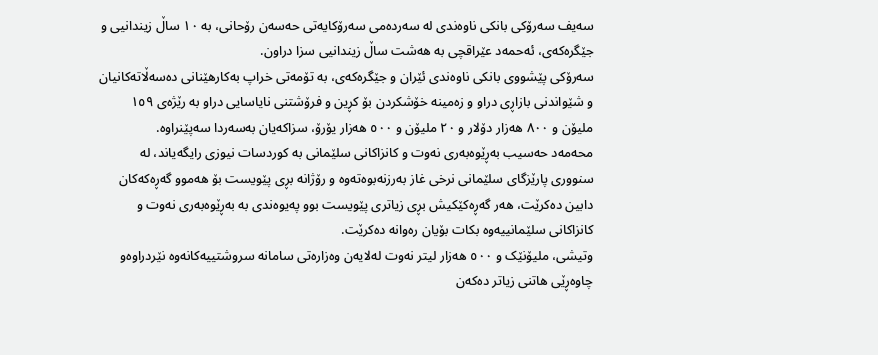سەیف سەرۆکی بانکی ناوەندی لە سەردەمی سەرۆکایەتی حەسەن رۆحانی، بە ١٠ ساڵ زیندانیی و جێگرەکەی، ئەحمەد عێراقچی بە ھەشت ساڵ زیندانیی سزا دراون.
سەرۆکی پێشووی بانکی ناوەندی ئێران و جێگرەکەی، بە تۆمەتی خراپ بەکارھێنانی دەسەڵاتەکانیان و شێواندنی بازاڕی دراو و زەمینە خۆشکردن بۆ کڕین و فرۆشتنی نایاسایی دراو بە رێژەی ١٥٩ ملیۆن و ٨٠٠ ھەزار دۆلار و ٢٠ ملیۆن و ٥٠٠ ھەزار یۆرۆ، سزاکەیان بەسەردا سەپێنراوە.
محەمەد حەسیب بەڕێوەبەری نەوت و کانزاکانی سلێمانی بە کوردسات نیوزی رایگەیاند، لە سنووری پارێزگای سلێمانی نرخی غاز بەرزنەبوەتەوە و رۆژانە بڕی پێویست بۆ ھەموو گەڕەکەکان دابین دەکرێت، ھەر گەڕەکێکیش بڕی زیاتری پێویست بوو پەیوەندی بە بەڕێوەبەری نەوت و کانزاکانی سلێمانییەوە بکات بۆیان رەوانە دەکرێت.
وتیشی، ملیۆنێک و ٥٠٠ ھەزار لیتر نەوت لەلایەن وەزارەتی سامانە سروشتییەکانەوە نێردراوەو چاوەڕێی ھاتنی زیاتر دەکەن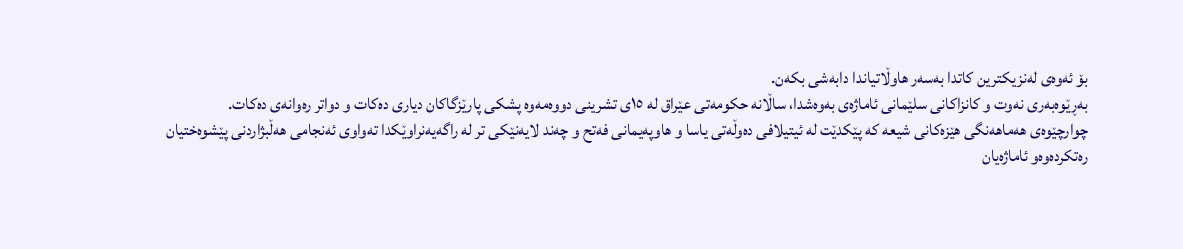بۆ ئەوەی لەنزیکترین کاتدا بەسەر ھاوڵاتیاندا دابەشی بکەن.
بەڕێوەبەری نەوت و کانزاکانی سلێمانی ئاماژەی بەوەشدا، ساڵانە حکومەتی عێراق لە ١٥ی تشرینی دووەمەوە پشکی پارێزگاکان دیاری دەکات و دواتر رەوانەی دەکات.
چوارچێوەی ھەماھەنگی ھێزەکانی شیعە کە پێکدێت لە ئیتیلافی دەوڵەتی یاسا و ھاوپەیمانی فەتح و چەند لایەنێکی تر لە راگەیەنراوێکدا تەواوی ئەنجامی ھەڵبژاردنی پێشوەختیان رەتکردەوەو ئاماژەیان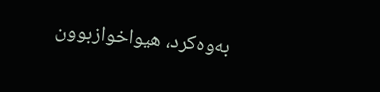بەوەکرد، ھیواخوازبوون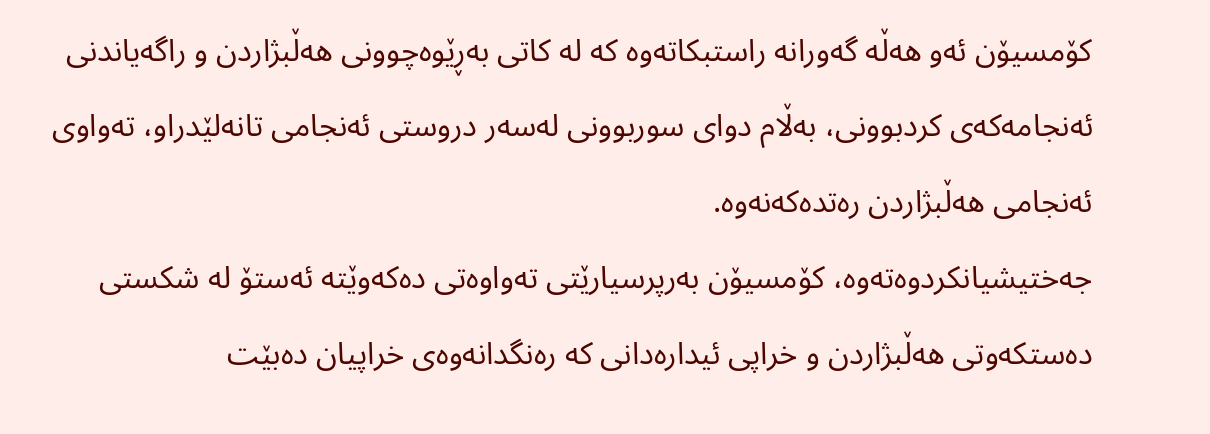کۆمسیۆن ئەو ھەڵە گەورانە راستبکاتەوە کە لە کاتی بەڕێوەچوونی ھەڵبژاردن و راگەیاندنی ئەنجامەکەی کردبوونی، بەڵام دوای سوربوونی لەسەر دروستی ئەنجامی تانەلێدراو، تەواوی ئەنجامی ھەڵبژاردن رەتدەکەنەوە.
جەختیشیانکردوەتەوە، کۆمسیۆن بەرپرسیارێتی تەواوەتی دەکەوێتە ئەستۆ لە شکستی دەستکەوتی ھەڵبژاردن و خراپی ئیدارەدانی کە رەنگدانەوەی خراپیان دەبێت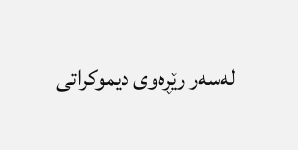لەسەر رێڕەوی دیموکراتی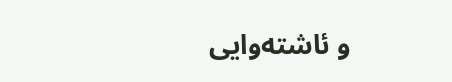و ئاشتەوایی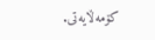کۆمەڵایەتی.